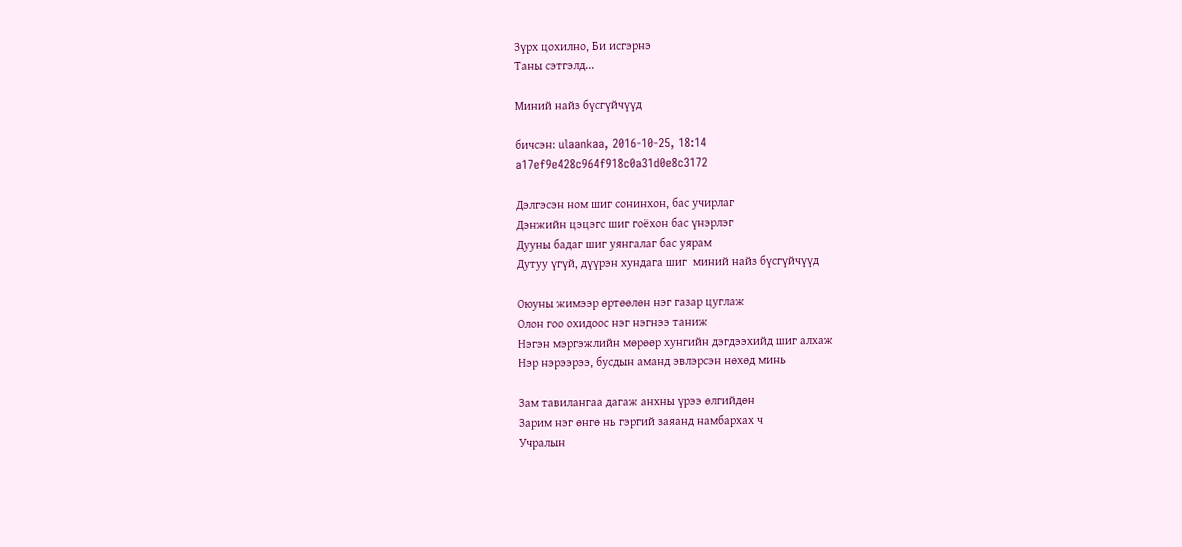Зүрх цохилно, Би исгэрнэ
Таны сэтгэлд...

Миний найз бүсгүйчүүд

бичсэн: ulaankaa, 2016-10-25, 18:14
a17ef9e428c964f918c0a31d0e8c3172

Дэлгэсэн ном шиг сонинхон, бас учирлаг
Дэнжийн цэцэгс шиг гоёхон бас үнэрлэг
Дууны бадаг шиг уянгалаг бас уярам
Дутуу үгүй, дүүрэн хундага шиг  миний найз бүсгүйчүүд

Оюуны жимээр өртөөлөн нэг газар цуглаж
Олон гоо охидоос нэг нэгнээ таниж
Нэгэн мэргэжлийн мөрөөр хунгийн дэгдээхийд шиг алхаж
Нэр нэрээрээ, бусдын аманд эвлэрсэн нөхөд минь

Зам тавилангаа дагаж анхны үрээ өлгийдөн
Зарим нэг өнгө нь гэргий заяанд намбархах ч
Учралын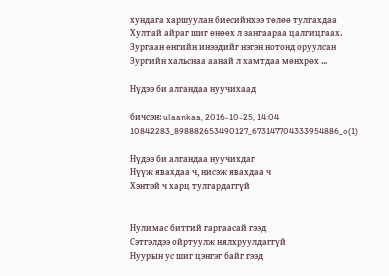хундага харшуулан биесийнхээ төлөө тулгахдаа
Хултай айраг шиг өнөөх л зангаараа цалгицгаах.
Зургаан өнгийн инээдийг нэгэн нотонд оруулсан
Зургийн хальснаа аанай л хамтдаа мөнхрөх ...

Нүдээ би алгандаа нуучихаад

бичсэн: ulaankaa, 2016-10-25, 14:04
10842283_898882653490127_673147704333954886_o(1)

Нүдээ би алгандаа нуучихдаг
Нүүж явахдаа ч, нисэж явахдаа ч
Хэнтэй ч харц тулгардаггүй


Нулимас битгий гаргаасай гээд
Сэтгэлдээ ойртуулж нялхруулдаггүй
Нуурын ус шиг цэнгэг байг гээд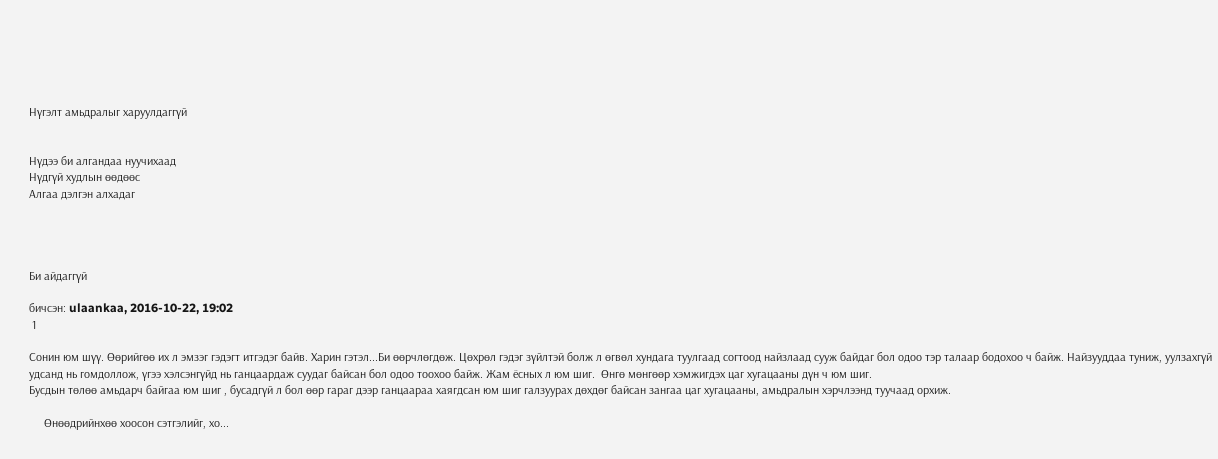Нүгэлт амьдралыг харуулдаггүй


Нүдээ би алгандаа нуучихаад
Нүдгүй худлын өөдөөс
Алгаа дэлгэн алхадаг




Би айдаггүй

бичсэн: ulaankaa, 2016-10-22, 19:02
 1

Сонин юм шүү. Өөрийгөө их л эмзэг гэдэгт итгэдэг байв. Харин гэтэл...Би өөрчлөгдөж. Цөхрөл гэдэг зүйлтэй болж л өгвөл хундага туулгаад согтоод найзлаад сууж байдаг бол одоо тэр талаар бодохоо ч байж. Найзууддаа туниж, уулзахгүй удсанд нь гомдоллож, үгээ хэлсэнгүйд нь ганцаардаж суудаг байсан бол одоо тоохоо байж. Жам ёсных л юм шиг.  Өнгө мөнгөөр хэмжигдэх цаг хугацааны дүн ч юм шиг.
Бусдын төлөө амьдарч байгаа юм шиг , бусадгүй л бол өөр гараг дээр ганцаараа хаягдсан юм шиг галзуурах дөхдөг байсан зангаа цаг хугацааны, амьдралын хэрчлээнд туучаад орхиж.

     Өнөөдрийнхөө хоосон сэтгэлийг, хо...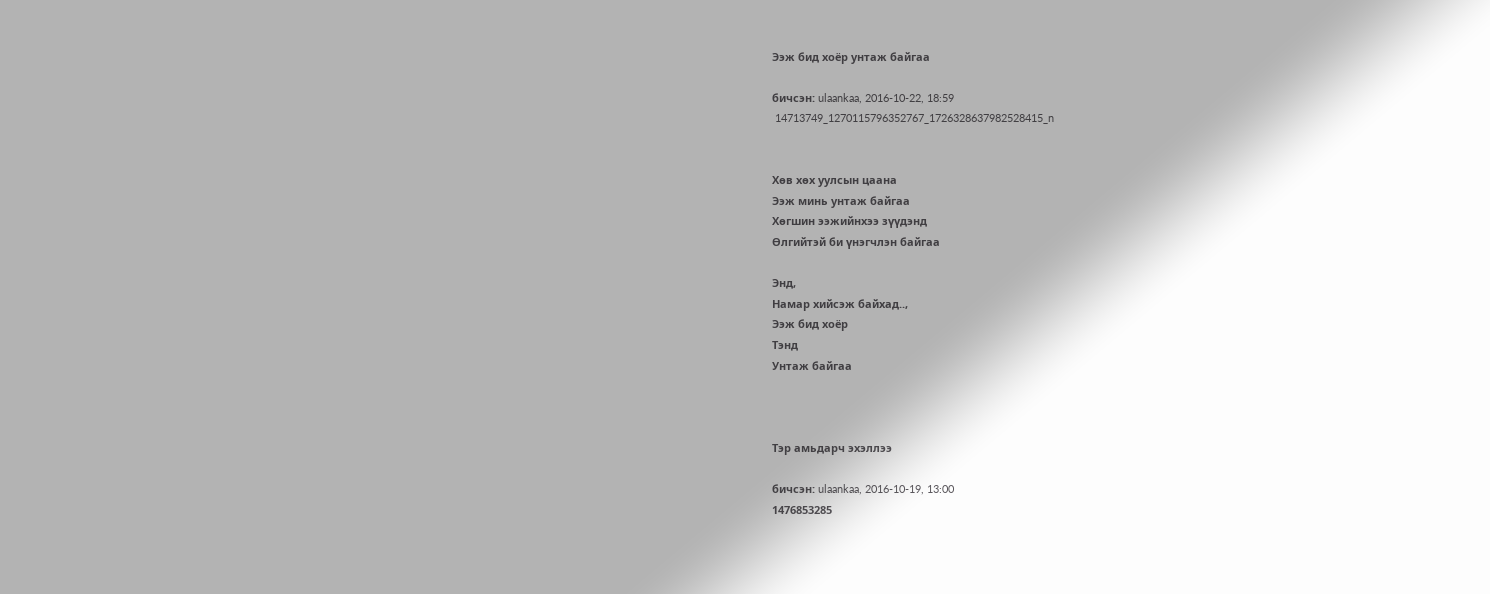Ээж бид хоёр унтаж байгаа

бичсэн: ulaankaa, 2016-10-22, 18:59
 14713749_1270115796352767_1726328637982528415_n


Хөв хөх уулсын цаана
Ээж минь унтаж байгаа
Хөгшин ээжийнхээ зүүдэнд
Өлгийтэй би үнэгчлэн байгаа

Энд,
Намар хийсэж байхад..,
Ээж бид хоёр
Тэнд
Унтаж байгаа



Тэр амьдарч эхэллээ

бичсэн: ulaankaa, 2016-10-19, 13:00
1476853285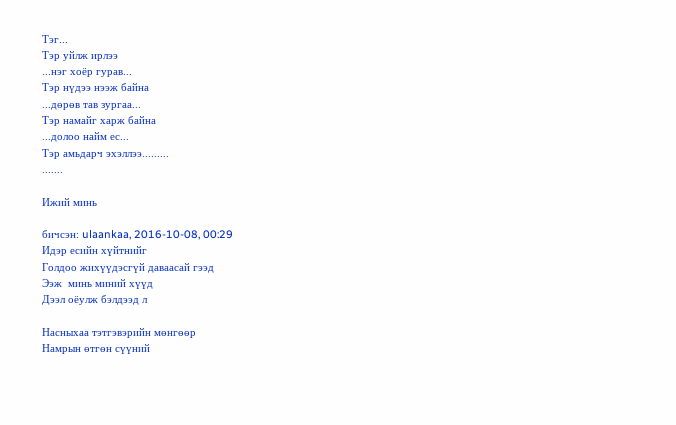Тэг...
Тэр уйлж ирлээ
...нэг хоёр гурав...
Тэр нүдээ нээж байна
...дөрөв тав зургаа...
Тэр намайг харж байна
...долоо найм ес...
Тэр амьдарч эхэллээ.........
.......

Ижий минь

бичсэн: ulaankaa, 2016-10-08, 00:29
Идэр есийн хүйтнийг
Голдоо жихүүдэсгүй даваасай гээд
Ээж  минь миний хүүд
Дээл оёулж бэлдээд л

Насныхаа тэтгэвэрийн мөнгөөр
Намрын өтгөн сүүний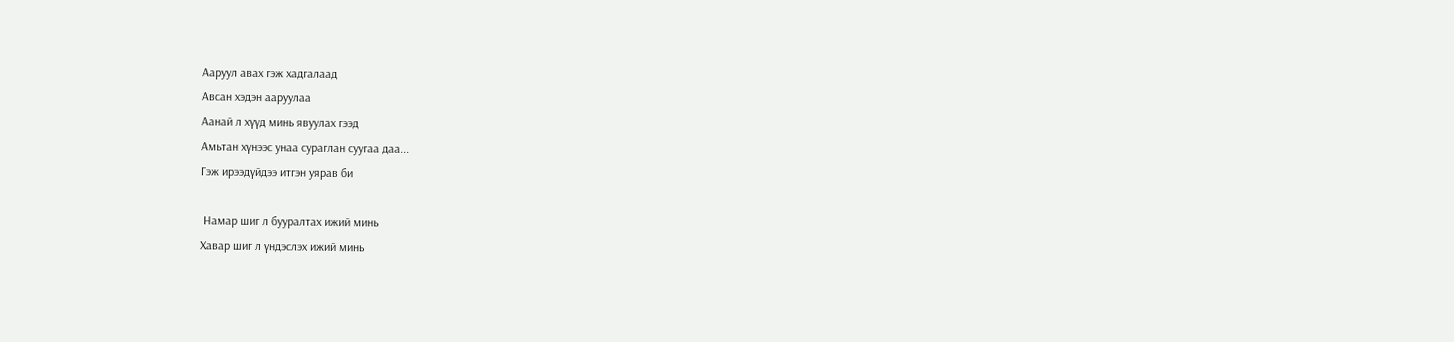Ааруул авах гэж хадгалаад
Авсан хэдэн ааруулаа
Аанай л хүүд минь явуулах гээд
Амьтан хүнээс унаа сураглан суугаа даа...
Гэж ирээдүйдээ итгэн уярав би

 Намар шиг л бууралтах ижий минь
Хавар шиг л үндэслэх ижий минь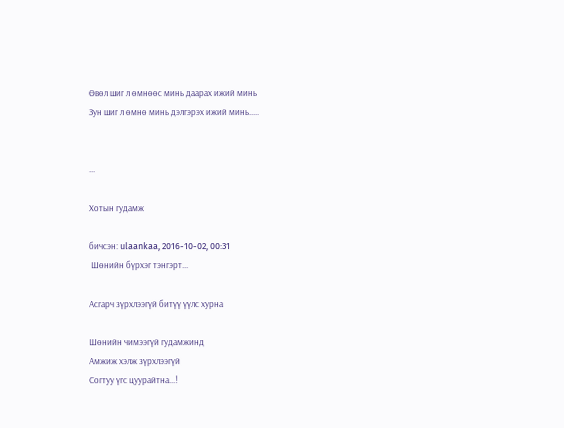Өвөл шиг л өмнөөс минь даарах ижий минь
Зун шиг л өмнө минь дэлгэрэх ижий минь.....


...

Хотын гудамж

бичсэн: ulaankaa, 2016-10-02, 00:31
 Шөнийн бүрхэг тэнгэрт...

Асгарч зүрхлээгүй битүү үүлс хурна

Шөнийн чимээгүй гудамжинд
Амжиж хэлж зүрхлээгүй
Согтуу үгс цуурайтна...!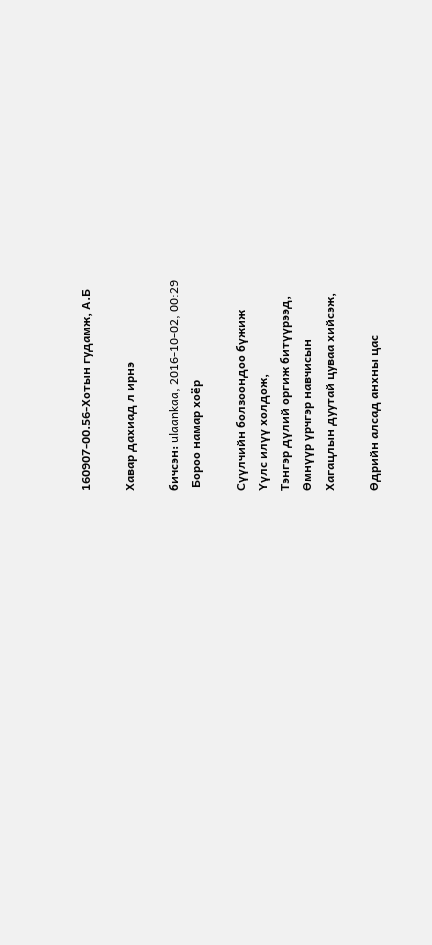160907-00.56-Хотын гудамж, А.Б

Хавар дахиад л ирнэ

бичсэн: ulaankaa, 2016-10-02, 00:29
 Бороо намар хоёр

Сүүлчийн болзоондоо бүжиж
Үүлс илүү холдож,
Тэнгэр дүлий оргиж битүүрээд,
Өмнүүр үрчгэр навчисын
Хагацлын дуутай цуваа хийсэж,

Өдрийн алсад анхны цас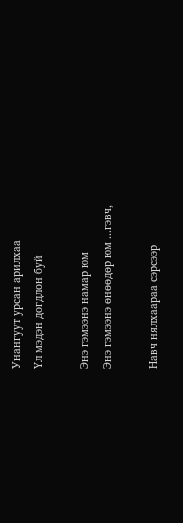Унангуут урсан арилхаа
Үл мэдэн догдлон буй

Энэ гэмээнэ намар юм
Энэ гэмээнэ өнөөдөр юм ...гэвч,

Навч нялхаараа сэрсээр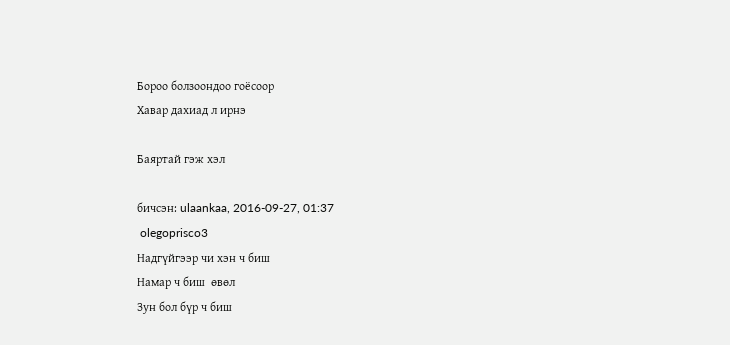Бороо болзоондоо гоёсоор
Хавар дахиад л ирнэ

Баяртай гэж хэл

бичсэн: ulaankaa, 2016-09-27, 01:37
 olegoprisco3
Надгүйгээр чи хэн ч биш
Намар ч биш  өвөл
Зун бол бүр ч биш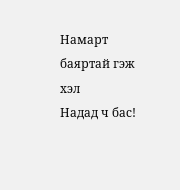Намарт баяртай гэж хэл
Надад ч бас!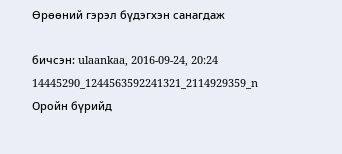Өрөөний гэрэл бүдэгхэн санагдаж

бичсэн: ulaankaa, 2016-09-24, 20:24
14445290_1244563592241321_2114929359_n
Оройн бүрийд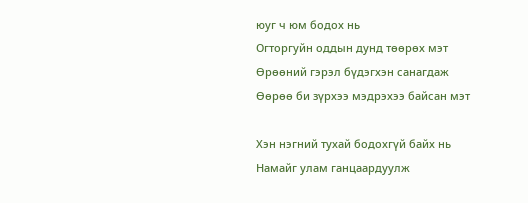юуг ч юм бодох нь
Огторгуйн оддын дунд төөрөх мэт
Өрөөний гэрэл бүдэгхэн санагдаж
Өөрөө би зүрхээ мэдрэхээ байсан мэт

Хэн нэгний тухай бодохгүй байх нь
Намайг улам ганцаардуулж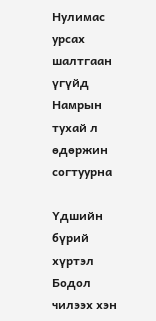Нулимас урсах шалтгаан үгүйд
Намрын тухай л өдөржин согтуурна

Үдшийн бүрий хүртэл
Бодол чилээх хэн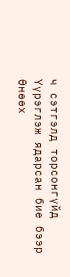ч сэтгэлд торсонгүйд
Үүрэглэж ядарсан бие бээр
Өнөөх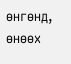өнгөнд, өнөөх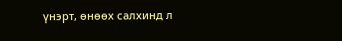үнэрт, өнөөх салхинд л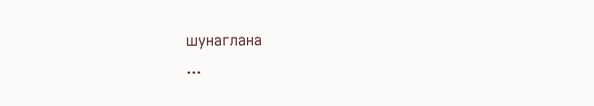шунаглана
...